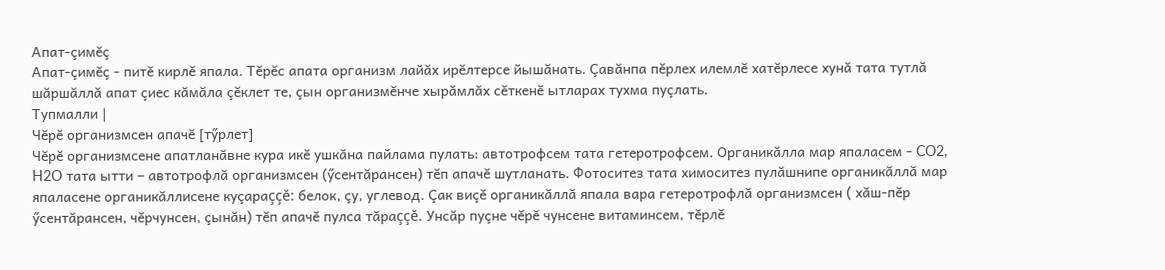Апат-çимĕç
Апат-çимĕç - питĕ кирлĕ япала. Тĕрĕс апата организм лайăх ирĕлтерсе йышăнать. Çавăнпа пĕрлех илемлĕ хатĕрлесе хунă тата тутлă шăршăллă апат çиес кăмăла çĕклет те, çын организмĕнче хырăмлăх сĕткенĕ ытларах тухма пуçлать.
Тупмалли |
Чĕрĕ организмсен апачĕ [тӳрлет]
Чĕрĕ организмсене апатланăвне кура икĕ ушкăна пайлама пулать: автотрофсем тата гетеротрофсем. Органикăлла мар япаласем - CO2, H2O тата ытти – автотрофлă организмсен (ӳсентăрансен) тĕп апачĕ шутланать. Фотоситез тата химоситез пулăшнипе органикăллă мар япаласене органикăллисене куçараççĕ: белок, çу, углевод. Çак виçĕ органикăллă япала вара гетеротрофлă организмсен ( хăш-пĕр ӳсентăрансен, чĕрчунсен, çынăн) тĕп апачĕ пулса тăраççĕ. Унсăр пуçне чĕрĕ чунсене витаминсем, тĕрлĕ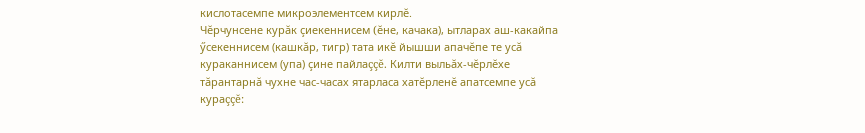кислотасемпе микроэлементсем кирлĕ.
Чĕрчунсене курăк çиекеннисем (ĕне, качака), ытларах аш-какайпа ӳсекеннисем (кашкăр, тигр) тата икĕ йышши апачĕпе те усă кураканнисем (упа) çине пайлаççĕ. Килти выльăх-чĕрлĕхе тăрантарнă чухне час-часах ятарласа хатĕрленĕ апатсемпе усă кураççĕ: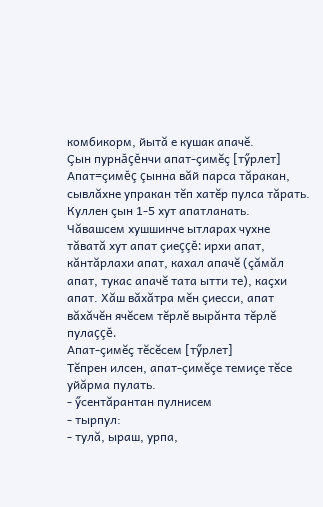комбикорм, йытă е кушак апачĕ.
Çын пурнăçĕнчи апат-çимĕç [тӳрлет]
Апат=çимĕç çынна вăй парса тăракан, сывлăхне упракан тĕп хатĕр пулса тăрать. Куллен çын 1-5 хут апатланать. Чăвашсем хушшинче ытларах чухне тăватă хут апат çиеççĕ: ирхи апат, кăнтăрлахи апат, кахал апачĕ (çăмăл апат, тукас апачĕ тата ытти те), каçхи апат. Хăш вăхăтра мĕн çиесси, апат вăхăчĕн ячĕсем тĕрлĕ вырăнта тĕрлĕ пулаççĕ.
Апат-çимĕç тĕсĕсем [тӳрлет]
Тĕпрен илсен, апат-çимĕçе темиçе тĕсе уйăрма пулать.
- ӳсентăрантан пулнисем
- тырпул:
- тулă, ыраш, урпа,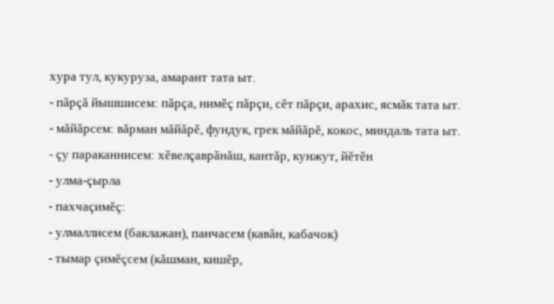хура тул, кукуруза, амарант тата ыт.
- пăрçă йышшисем: пăрçа, нимĕç пăрçи, сĕт пăрçи, арахис, ясмăк тата ыт.
- мăйăрсем: вăрман мăйăрĕ, фундук, грек мăйăрĕ, кокос, миндаль тата ыт.
- çу параканнисем: хĕвелçаврăнăш, кантăр, кунжут, йĕтĕн
- улма-çырла
- пахчаçимĕç:
- улмаллисем (баклажан), панчасем (кавăн, кабачок)
- тымар çимĕçсем (кăшман, кишĕр,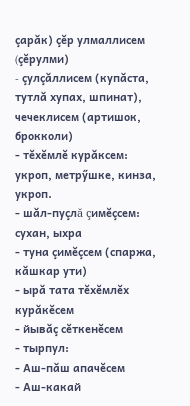çарăк) çĕр улмаллисем (çĕрулми)
- çулçăллисем (купăста, тутлă хупах, шпинат), чечеклисем (артишок, брокколи)
- тĕхĕмлĕ курăксем: укроп, метрӳшке, кинза, укроп.
- шăл-пуçлă çимĕçсем: сухан, ыхра
- туна çимĕçсем (спаржа, кăшкар ути)
- ырă тата тĕхĕмлĕх курăкĕсем
- йывăç сĕткенĕсем
- тырпул:
- Аш-пăш апачĕсем
- Аш-какай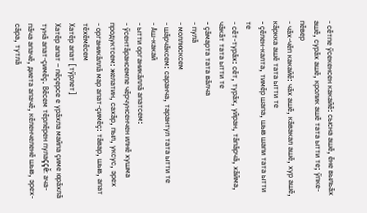- сĕтпе ӳсекенсен какайĕ: сысна ашĕ, ĕне выльăх ашĕ, сурăх ашĕ, кролик ашĕ тата ытти те; ӳпке-пĕвер
- чăх-чĕп какайĕ: чăх ашĕ, кăвакал ашĕ, хур ашĕ, кăркка ашĕ тата ытти те
- çĕлен-калта, тимĕр шапа, шыв шапи тата ытти те
- сĕт-турăх: сĕт, турăх, уйран, тăпăрчă, хăйма, чăкăт тата ытти те
- çăмарта тата вăлча
- пулă
- моллюсксем
- шăрчăксем: саранча, тарантул тата ытти те
- Аш-какай
- ытти органикăллă апатсем:
- ӳсентăрансемпе чĕрчунсенчен илнĕ хушма продуктсем: желатин, сахăр, пыл, уксус, эрех
- органикăллă мар апат-çимĕç: тăвар, шыв, апат тĕхĕмĕсем
Хатĕр апат [тӳрлет]
Хатĕр апат – пĕçерсе е урăхла майпа çиме юрăхлă тунă апат-çимĕç. Вĕсем тĕрлĕрен пулаççĕ: ача-пăча апачĕ, диета апачĕ, кĕленчеленĕ шыв, эрех-сăра, тутлă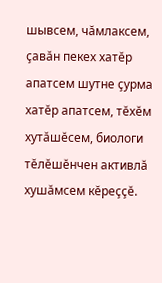шывсем, чăмлаксем, çавăн пекех хатĕр апатсем шутне çурма хатĕр апатсем, тĕхĕм хутăшĕсем, биологи тĕлĕшĕнчен активлă хушăмсем кĕреççĕ.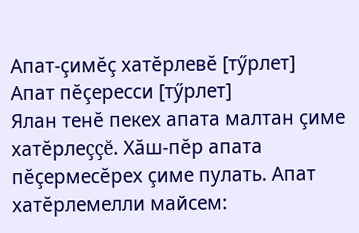Апат-çимĕç хатĕрлевĕ [тӳрлет]
Апат пĕçересси [тӳрлет]
Ялан тенĕ пекех апата малтан çиме хатĕрлеççĕ. Хăш-пĕр апата пĕçермесĕрех çиме пулать. Апат хатĕрлемелли майсем: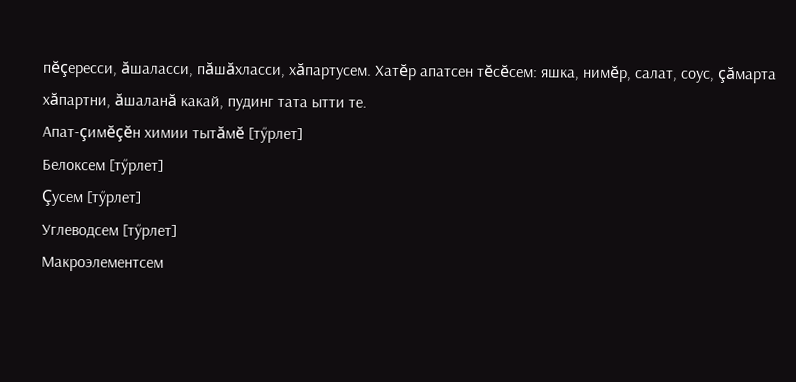пĕçересси, ăшаласси, пăшăхласси, хăпартусем. Хатĕр апатсен тĕсĕсем: яшка, нимĕр, салат, соус, çăмарта хăпартни, ăшаланă какай, пудинг тата ытти те.
Апат-çимĕçĕн химии тытăмĕ [тӳрлет]
Белоксем [тӳрлет]
Çусем [тӳрлет]
Углеводсем [тӳрлет]
Макроэлементсем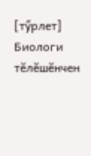[тӳрлет]
Биологи тĕлĕшĕнчен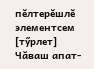пĕлтерĕшлĕ элементсем [тӳрлет]
Чăваш апат-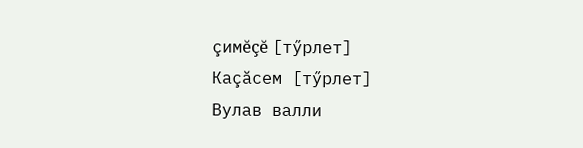çимĕçĕ [тӳрлет]
Каçăсем [тӳрлет]
Вулав валли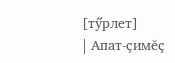[тӳрлет]
| Апат-çимĕç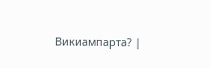Викиампарта? |